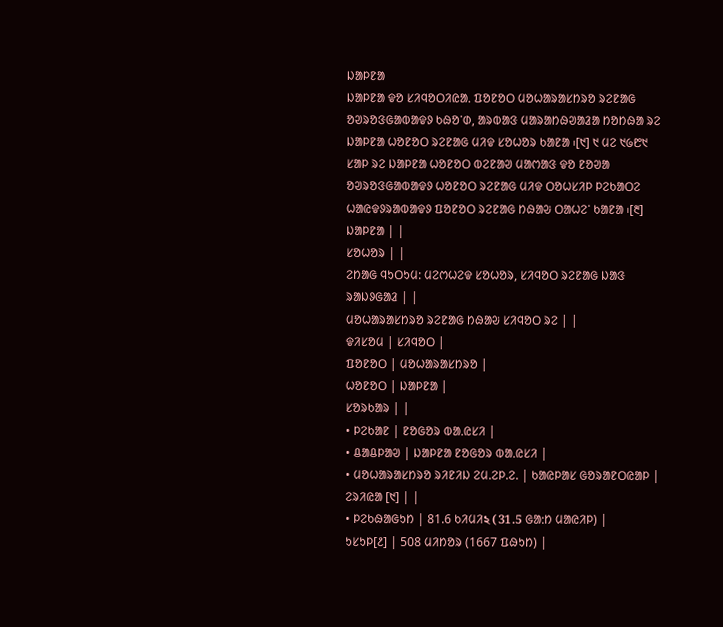ᱡᱟᱞᱱᱟ
ᱡᱟᱞᱱᱟ ᱫᱚ ᱥᱤᱧᱚᱛᱤᱭᱟᱹ ᱯᱚᱱᱚᱛ ᱢᱚᱦᱟᱨᱟᱥᱴᱨᱚ ᱨᱮᱱᱟᱜ ᱚᱣᱨᱚᱝᱜᱟᱵᱟᱫᱽ ᱠᱷᱚᱸᱰ, ᱟᱨᱵᱟᱝ ᱢᱟᱨᱟᱴᱷᱣᱟᱲᱟ ᱴᱚᱴᱷᱟ ᱨᱮ ᱡᱟᱞᱱᱟ ᱦᱚᱱᱚᱛ ᱨᱮᱱᱟᱜ ᱢᱤᱫ ᱥᱚᱦᱚᱨ ᱠᱟᱱᱟ ᱾[᱑] ᱑ ᱢᱮ ᱑᱙᱘᱑ ᱥᱟᱞ ᱨᱮ ᱡᱟᱞᱱᱟ ᱦᱚᱱᱚᱛ ᱵᱮᱱᱟᱣ ᱢᱟᱬᱟᱝ ᱫᱚ ᱱᱚᱣᱟ ᱚᱣᱨᱚᱝᱜᱟᱵᱟᱫᱽ ᱦᱚᱱᱚᱛ ᱨᱮᱱᱟᱜ ᱢᱤᱫ ᱛᱚᱦᱥᱤᱞ ᱞᱮᱠᱟᱛᱮ ᱦᱟᱭᱫᱽᱨᱟᱵᱟᱫᱽ ᱯᱚᱱᱚᱛ ᱨᱮᱱᱟᱜ ᱴᱷᱟᱶ ᱛᱟᱦᱮᱸ ᱠᱟᱱᱟ ᱾[᱓]
ᱡᱟᱞᱱᱟ | |
ᱥᱚᱦᱚᱨ | |
ᱮᱴᱟᱜ ᱧᱩᱛᱩᱢ: ᱢᱮᱬᱦᱮᱫ ᱥᱚᱦᱚᱨ, ᱥᱤᱧᱚᱛ ᱨᱮᱱᱟᱜ ᱡᱟᱝ ᱨᱟᱡᱽᱜᱟᱲ | |
ᱢᱚᱦᱟᱨᱟᱥᱴᱨᱚ ᱨᱮᱱᱟᱜ ᱴᱷᱟᱶ ᱥᱤᱧᱚᱛ ᱨᱮ | |
ᱫᱤᱥᱚᱢ | ᱥᱤᱧᱚᱛ |
ᱯᱚᱱᱚᱛ | ᱢᱚᱦᱟᱨᱟᱥᱴᱨᱚ |
ᱦᱚᱱᱚᱛ | ᱡᱟᱞᱱᱟ |
ᱥᱚᱨᱠᱟᱨ | |
• ᱞᱮᱠᱟᱱ | ᱱᱚᱜᱚᱨ ᱵᱟᱹᱭᱥᱤ |
• ᱪᱟᱪᱞᱟᱣ | ᱡᱟᱞᱱᱟ ᱱᱚᱜᱚᱨ ᱵᱟᱹᱭᱥᱤ |
• ᱢᱚᱦᱟᱨᱟᱥᱴᱨᱚ ᱨᱤᱱᱤᱡ ᱮᱢ.ᱮᱞ.ᱮ. | ᱠᱟᱭᱞᱟᱥ ᱜᱚᱨᱟᱱᱛᱭᱟᱞ |
ᱮᱨᱤᱭᱟ [᱑] | |
• ᱞᱮᱠᱷᱟᱜᱩᱴ | 81.6 ᱠᱤᱢᱤ২ (31.5 ᱜᱟᱺᱴ ᱢᱟᱭᱤᱞ) |
ᱩᱥᱩᱞ[᱒] | 508 ᱢᱤᱴᱚᱨ (1667 ᱯᱷᱩᱴ) |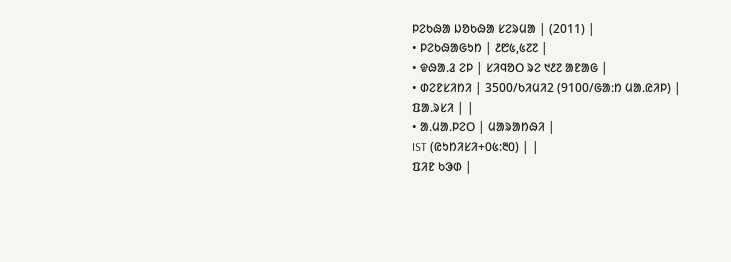ᱞᱮᱠᱷᱟ ᱡᱚᱠᱷᱟ ᱥᱮᱨᱢᱟ | (2011) |
• ᱞᱮᱠᱷᱟᱜᱩᱴ | ᱒᱘᱕,᱕᱗᱗ |
• ᱫᱷᱟᱹᱲ ᱮᱞ | ᱥᱤᱧᱚᱛ ᱨᱮ ᱑᱒᱗ ᱟᱱᱟᱜ |
• ᱰᱮᱱᱥᱤᱴᱤ | 3500/ᱠᱤᱢᱤ2 (9100/ᱜᱟᱺᱴ ᱢᱟᱹᱭᱤᱞ) |
ᱯᱟᱹᱨᱥᱤ | |
• ᱟᱹᱢᱟᱹᱞᱮᱛ | ᱢᱟᱨᱟᱴᱷᱤ |
IST (ᱭᱩᱴᱤᱥᱤ+᱐᱕:᱓᱐) | |
ᱯᱤᱱ ᱠᱳᱰ |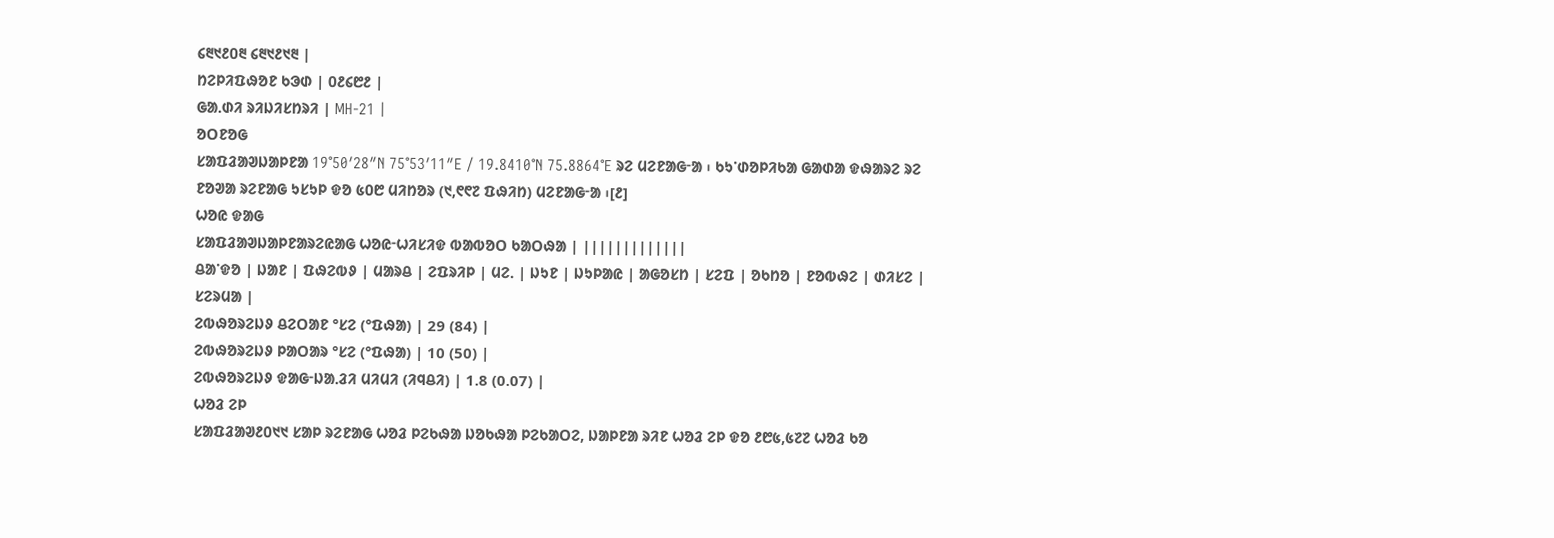᱔᱓᱑᱒᱐᱓ ᱔᱓᱑᱒᱑᱓ |
ᱴᱮᱞᱤᱯᱷᱚᱱ ᱠᱳᱰ | ᱐᱒᱔᱘᱒ |
ᱜᱟᱹᱰᱤ ᱨᱤᱡᱤᱥᱴᱨᱤ | MH-21 |
ᱚᱛᱱᱚᱜ
ᱥᱟᱯᱲᱟᱣᱡᱟᱞᱱᱟ 19°50′28″N 75°53′11″E / 19.8410°N 75.8864°E ᱨᱮ ᱢᱮᱱᱟᱜᱼᱟ ᱾ ᱠᱩᱸᱰᱚᱞᱤᱠᱟ ᱜᱟᱰᱟ ᱫᱷᱟᱨᱮ ᱨᱮ ᱱᱚᱣᱟ ᱨᱮᱱᱟᱜ ᱩᱥᱩᱞ ᱫᱚ ᱕᱐᱘ ᱢᱤᱴᱚᱨ (᱑,᱖᱖᱗ ᱯᱷᱤᱴ) ᱢᱮᱱᱟᱜᱼᱟ ᱾[᱒]
ᱦᱚᱭ ᱫᱟᱜ
ᱥᱟᱯᱲᱟᱣᱡᱟᱞᱱᱟᱨᱮᱭᱟᱜ ᱦᱚᱭᱼᱦᱤᱥᱤᱫ ᱵᱟᱵᱚᱛ ᱠᱟᱛᱷᱟ | |||||||||||||
ᱪᱟᱸᱫᱚ | ᱡᱟᱱ | ᱯᱷᱮᱵᱽ | ᱢᱟᱨᱪ | ᱮᱯᱨᱤᱞ | ᱢᱮᱹ | ᱡᱩᱱ | ᱡᱩᱞᱟᱭ | ᱟᱜᱚᱥᱴ | ᱥᱮᱯ | ᱚᱠᱴᱚ | ᱱᱚᱵᱷᱮ | ᱰᱤᱥᱮ | ᱥᱮᱨᱢᱟ |
ᱮᱵᱷᱚᱨᱮᱡᱽ ᱪᱮᱛᱟᱱ °ᱥᱮ (°ᱯᱷᱟ) | 29 (84) |
ᱮᱵᱷᱚᱨᱮᱡᱽ ᱞᱟᱛᱟᱨ °ᱥᱮ (°ᱯᱷᱟ) | 10 (50) |
ᱮᱵᱷᱚᱨᱮᱡᱽ ᱫᱟᱜᱼᱡᱟᱹᱲᱤ ᱢᱤᱢᱤ (ᱤᱧᱪᱤ) | 1.8 (0.07) |
ᱦᱚᱲ ᱮᱞ
ᱥᱟᱯᱲᱟᱣ᱒᱐᱑᱑ ᱥᱟᱞ ᱨᱮᱱᱟᱜ ᱦᱚᱲ ᱞᱮᱠᱷᱟ ᱡᱚᱠᱷᱟ ᱞᱮᱠᱟᱛᱮ, ᱡᱟᱞᱱᱟ ᱨᱤᱱ ᱦᱚᱲ ᱮᱞ ᱫᱚ ᱒᱘᱕,᱕᱗᱗ ᱦᱚᱲ ᱠᱚ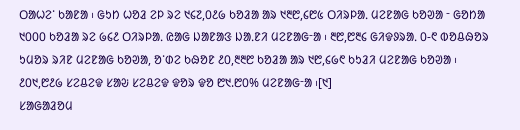ᱛᱟᱦᱮᱸ ᱠᱟᱱᱟ ᱾ ᱜᱩᱴ ᱦᱚᱲ ᱮᱞ ᱨᱮ ᱑᱔᱗,᱐᱒᱙ ᱠᱚᱲᱟ ᱟᱨ ᱑᱓᱘,᱔᱘᱕ ᱛᱤᱨᱞᱟᱹ ᱢᱮᱱᱟᱜ ᱠᱚᱣᱟ ᱼ ᱜᱚᱴᱟ ᱑᱐᱐᱐ ᱠᱚᱲᱟ ᱨᱮ ᱙᱔᱒ ᱛᱤᱨᱞᱟᱹ ᱭᱟᱜ ᱡᱟᱱᱟᱝ ᱡᱟᱹᱱᱤ ᱢᱮᱱᱟᱜᱼᱟ ᱾ ᱓᱘,᱘᱓᱔ ᱜᱤᱫᱽᱨᱟᱹ ᱐-᱖ ᱵᱚᱪᱷᱚᱨ ᱩᱢᱚᱨ ᱨᱤᱱ ᱢᱮᱱᱟᱜ ᱠᱚᱣᱟ, ᱚᱸᱰᱮ ᱠᱷᱚᱱ ᱒᱐,᱓᱓᱘ ᱠᱚᱲᱟ ᱟᱨ ᱑᱘,᱔᱙᱖ ᱠᱩᱲᱤ ᱢᱮᱱᱟᱜ ᱠᱚᱣᱟ ᱾ ᱒᱐᱑,᱘᱒᱙ ᱥᱮᱪᱮᱫ ᱥᱟᱶ ᱥᱮᱪᱮᱫ ᱫᱚᱨ ᱫᱚ ᱘᱑.᱘᱐% ᱢᱮᱱᱟᱜᱼᱟ ᱾[᱑]
ᱥᱟᱜᱟᱲᱚᱢ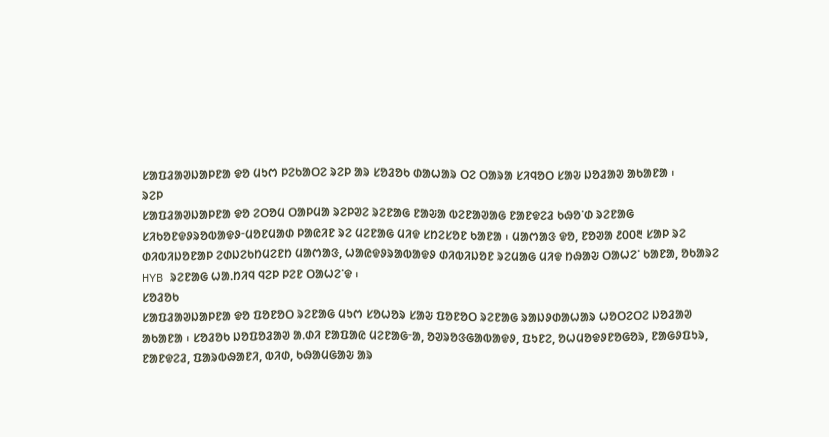ᱥᱟᱯᱲᱟᱣᱡᱟᱞᱱᱟ ᱫᱚ ᱢᱩᱬ ᱞᱮᱠᱟᱛᱮ ᱨᱮᱞ ᱟᱨ ᱥᱚᱲᱚᱠ ᱰᱟᱦᱟᱨ ᱛᱮ ᱛᱟᱨᱟ ᱥᱤᱧᱚᱛ ᱥᱟᱶ ᱡᱚᱲᱟᱣ ᱟᱠᱟᱱᱟ ᱾
ᱨᱮᱞ
ᱥᱟᱯᱲᱟᱣᱡᱟᱞᱱᱟ ᱫᱚ ᱮᱛᱚᱢ ᱛᱟᱞᱢᱟ ᱨᱮᱞᱣᱮ ᱨᱮᱱᱟᱜ ᱱᱟᱶᱟ ᱵᱮᱱᱟᱣᱟᱜ ᱱᱟᱱᱫᱮᱲ ᱠᱷᱚᱸᱰ ᱨᱮᱱᱟᱜ ᱥᱤᱠᱚᱱᱫᱽᱨᱚᱵᱟᱫᱽᱼᱢᱚᱱᱢᱟᱰ ᱞᱟᱭᱤᱱ ᱨᱮ ᱢᱮᱱᱟᱜ ᱢᱤᱫ ᱥᱴᱮᱥᱚᱱ ᱠᱟᱱᱟ ᱾ ᱢᱟᱬᱟᱝ ᱫᱚ, ᱱᱚᱣᱟ ᱒᱐᱐᱓ ᱥᱟᱞ ᱨᱮ ᱰᱤᱵᱤᱡᱚᱱᱟᱞ ᱮᱰᱡᱮᱠᱴᱢᱮᱱᱴ ᱢᱟᱬᱟᱝ, ᱦᱟᱭᱫᱽᱨᱟᱵᱟᱫᱽ ᱰᱤᱵᱤᱡᱚᱱ ᱨᱮᱢᱟᱜ ᱢᱤᱫ ᱴᱷᱟᱶ ᱛᱟᱦᱮᱸ ᱠᱟᱱᱟ, ᱚᱠᱟᱨᱮ HYB ᱨᱮᱱᱟᱜ ᱦᱟᱹᱴᱤᱧ ᱧᱮᱞ ᱞᱮᱱ ᱛᱟᱦᱮᱸᱫ ᱾
ᱥᱚᱲᱚᱠ
ᱥᱟᱯᱲᱟᱣᱡᱟᱞᱱᱟ ᱫᱚ ᱯᱚᱱᱚᱛ ᱨᱮᱱᱟᱜ ᱢᱩᱬ ᱥᱚᱦᱚᱨ ᱥᱟᱶ ᱯᱚᱱᱚᱛ ᱨᱮᱱᱟᱜ ᱨᱟᱡᱽᱰᱟᱦᱟᱨ ᱦᱚᱛᱮᱛᱮ ᱡᱚᱲᱟᱣ ᱟᱠᱟᱱᱟ ᱾ ᱥᱚᱲᱚᱠ ᱡᱚᱯᱚᱲᱟᱣ ᱟᱹᱰᱤ ᱱᱟᱯᱟᱭ ᱢᱮᱱᱟᱜᱼᱟ, ᱚᱣᱨᱚᱝᱜᱟᱵᱟᱫᱽ, ᱯᱩᱱᱮ, ᱚᱦᱢᱚᱫᱽᱱᱚᱜᱚᱨ, ᱱᱟᱜᱽᱯᱩᱨ, ᱱᱟᱱᱫᱮᱲ, ᱯᱟᱨᱵᱷᱟᱱᱤ, ᱵᱤᱰ, ᱠᱷᱟᱢᱜᱟᱶ ᱟᱨ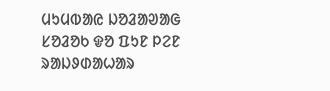ᱢᱩᱢᱵᱟᱭ ᱡᱚᱲᱟᱣᱟᱜ ᱥᱚᱲᱚᱠ ᱫᱚ ᱯᱩᱱ ᱞᱮᱱ ᱨᱟᱡᱽᱰᱟᱦᱟᱨ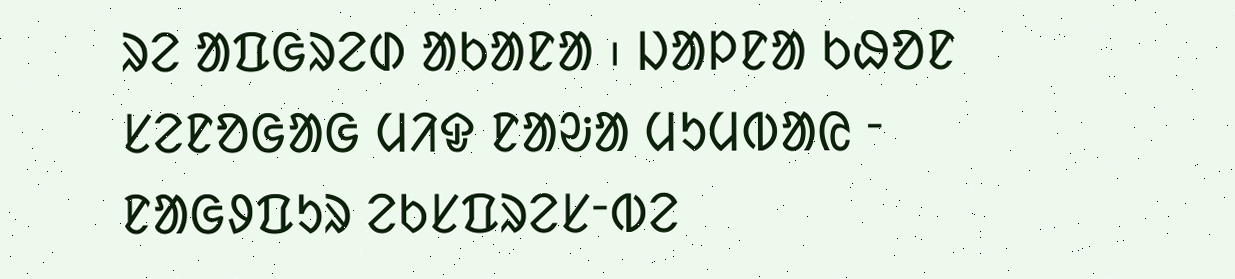ᱨᱮ ᱟᱯᱜᱨᱮᱰ ᱟᱠᱟᱱᱟ ᱾ ᱡᱟᱞᱱᱟ ᱠᱷᱚᱱ ᱥᱮᱱᱚᱜᱟᱜ ᱢᱤᱫ ᱱᱟᱶᱟ ᱢᱩᱢᱵᱟᱭ ᱼ ᱱᱟᱜᱽᱯᱩᱨ ᱮᱠᱥᱯᱨᱮᱥᱼᱵᱮ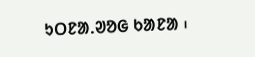ᱩᱛᱱᱟᱹᱣᱚᱜ ᱠᱟᱱᱟ ᱾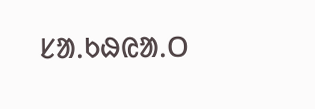ᱥᱟᱹᱠᱷᱭᱟᱹᱛ